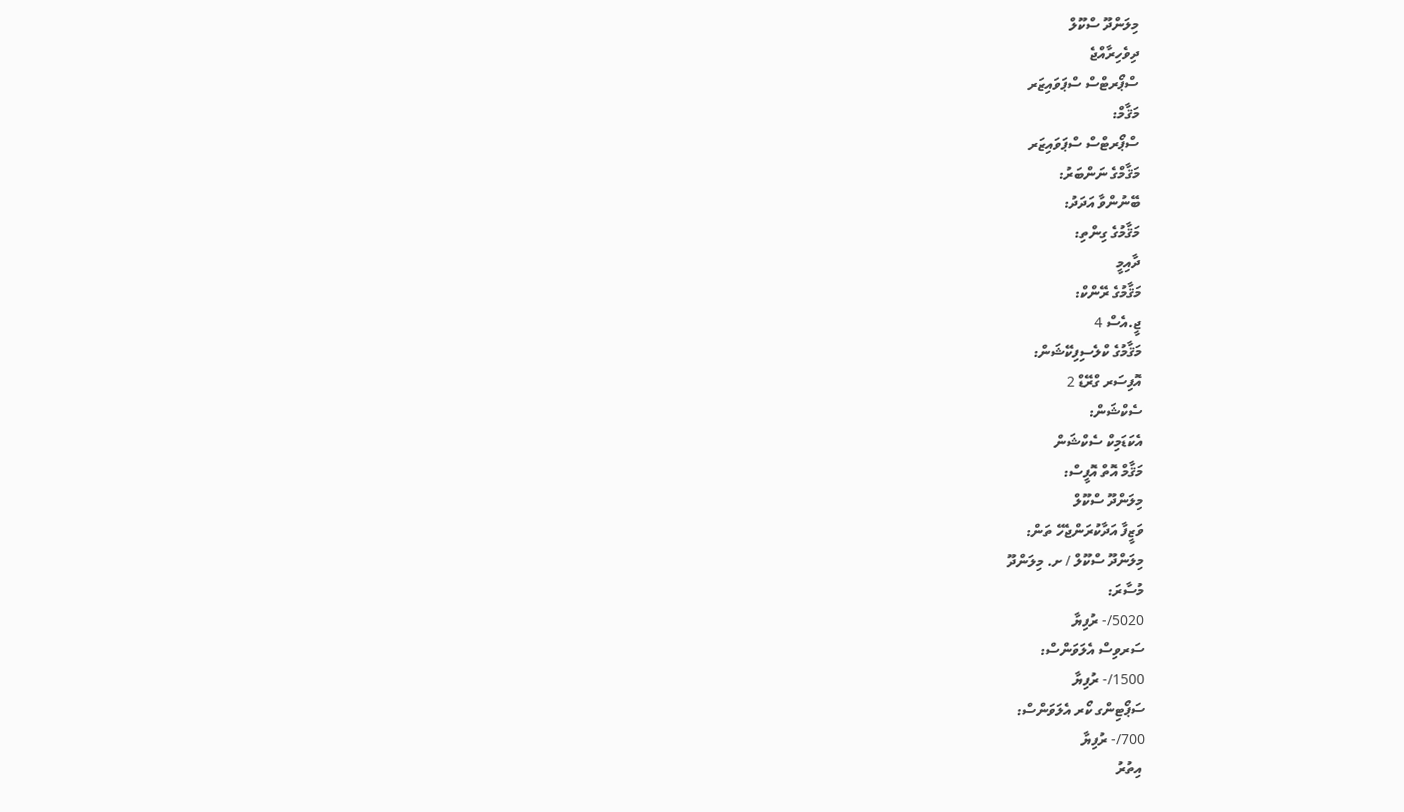މިލަންދޫ ސްކޫލް
ދިވެހިރާއްޖެ
ސްޕޯރޓްސް ސްޕަވައިޒަރ
މަޤާމް:
ސްޕޯރޓްސް ސްޕަވައިޒަރ
މަޤާމްގެ ނަންބަރު:
ބޭނުންވާ އަދަދު:
މަޤާމުގެ ގިންތި:
ދާއިމީ
މަޤާމުގެ ރޭންކް:
ޖީ.އެސް 4
މަޤާމުގެ ކްލެސިފިކޭޝަން:
އޮފިސަރ ގްރޭޑް 2
ސެކްޝަން:
އެކަޑަމިކް ސެކްޝަން
މަޤާމް އޮތް އޮފީސް:
މިލަންދޫ ސްކޫލް
ވަޒީފާ އަދާކުރަންޖެހޭ ތަން:
މިލަންދޫ ސްކޫލް / ށ. މިލަންދޫ
މުސާރަ:
5020/- ރުފިޔާ
ސަރވިސް އެލަވަންސް:
1500/- ރުފިޔާ
ސަޕޯޓިންގ ކޯރ އެލަވަންސް:
700/- ރުފިޔާ
 އިތުރު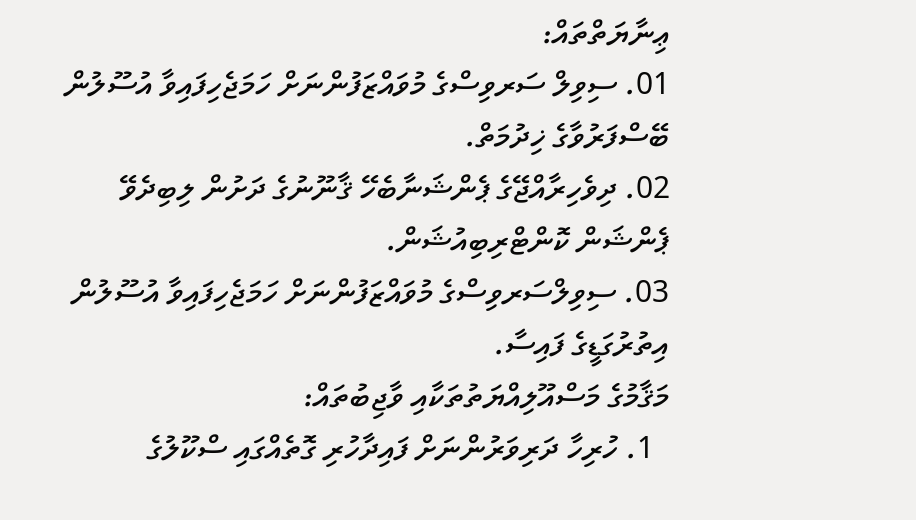ޢިނާޔަތްތައް:
01. ސިވިލް ސަރވިސްގެ މުވައްޒަފުންނަށް ހަމަޖެހިފައިވާ އުސޫލުން ބޭސްފަރުވާގެ ޚިދުމަތް.
02. ދިވެހިރާއްޖޭގެ ޕެންޝަނާބެހޭ ޤާނޫނުގެ ދަށުން ލިބިދެވޭ ޕެންޝަން ކޮންޓްރިބިއުޝަން.
03. ސިވިލްސަރވިސްގެ މުވައްޒަފުންނަށް ހަމަޖެހިފައިވާ އުސޫލުން އިތުރުގަޑީގެ ފައިސާ.
މަޤާމުގެ މަސްއޫލިއްޔަތުތަކާއި ވާޖިބުތައް:
  1. ހުރިހާ ދަރިވަރުންނަށް ފައިދާހުރި ގޮތެއްގައި ސްކޫލުގެ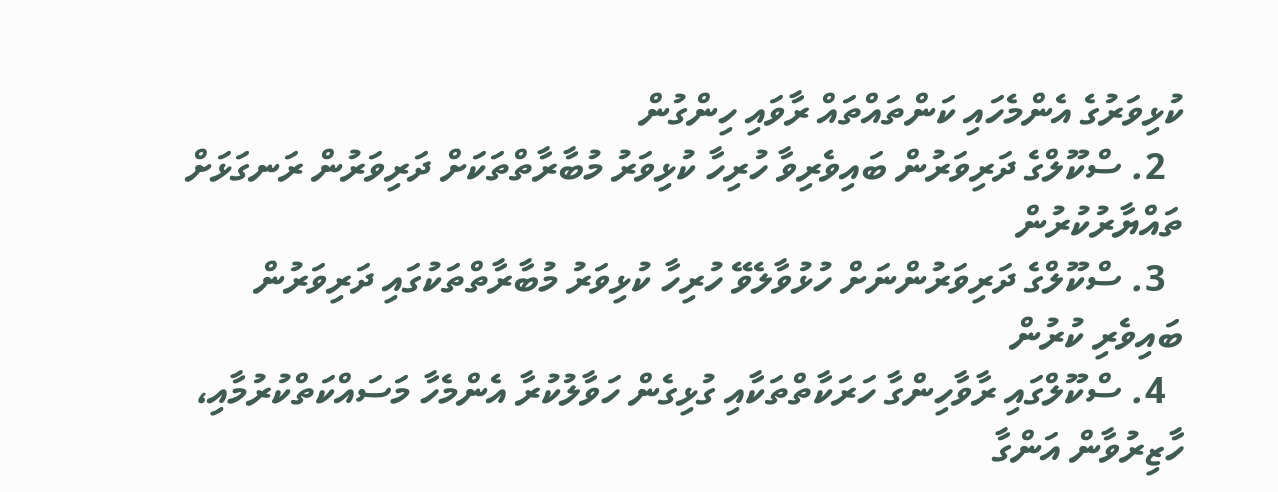ކުޅިވަރުގެ އެންމެހައި ކަންތައްތައް ރާވައި ހިންގުން
  2. ސްކޫލްގެ ދަރިވަރުން ބައިވެރިވާ ހުރިހާ ކުޅިވަރު މުބާރާތްތަކަށް ދަރިވަރުން ރަނގަޅަށް ތައްޔާރުކުރުން
  3. ސްކޫލްގެ ދަރިވަރުންނަށް ހުޅުވާލެވޭ ހުރިހާ ކުޅިވަރު މުބާރާތްތަކުގައި ދަރިވަރުން ބައިވެރި ކުރުން
  4. ސްކޫލްގައި ރާވާހިންގާ ހަރަކާތްތަކާއި ގުޅިގެން ހަވާލުކުރާ އެންމެހާ މަސައްކަތްކުރުމާއި، ހާޒިރުވާން އަންގާ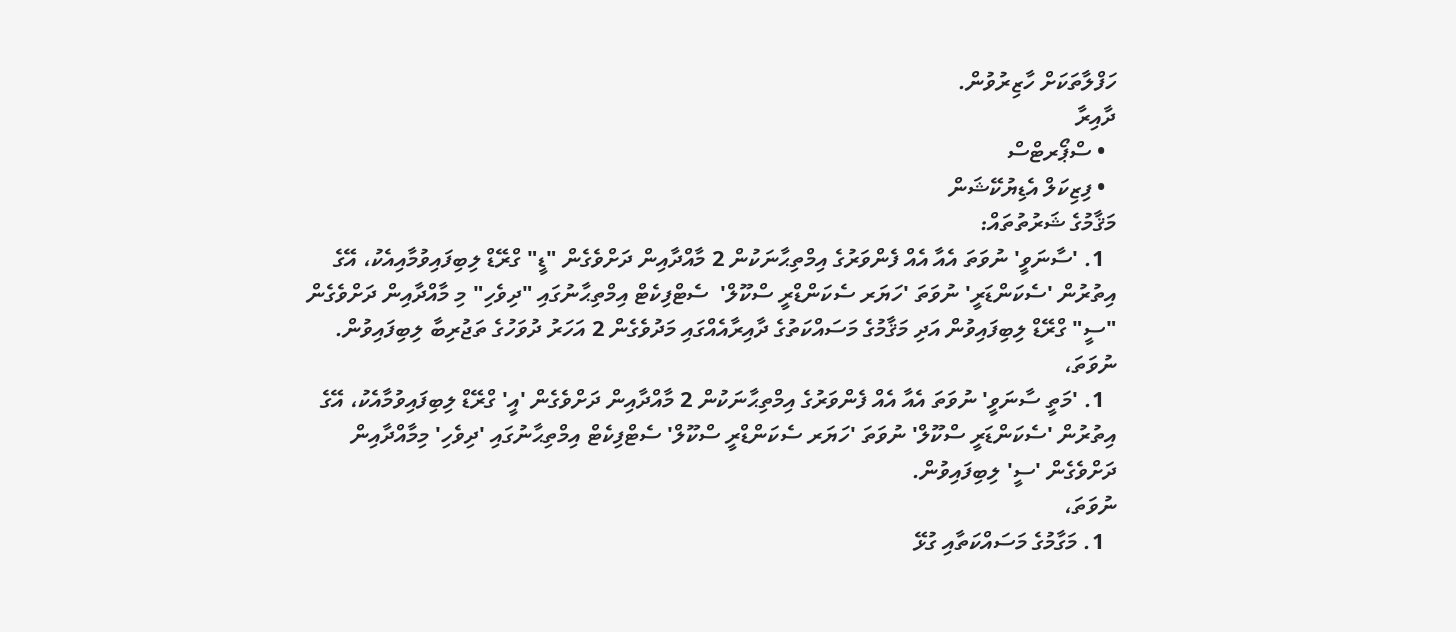ހަފްލާތަކަށް ހާޒިރުވުން.
ދާއިރާ
  • ސްޕޯރޓްސް
  • ފިޒިކަލް އެޑިޔުކޭޝަން
މަޤާމުގެ ޝަރުތުތައް:
  1. 'ސާނަވީ' ނުވަތަ އެއާ އެއް ފެންވަރުގެ އިމްތިޙާނަކުން 2 މާއްދާއިން ދަށްވެގެން "ޑީ" ގްރޭޑް ލިބިފައިވުމާއިއެކު، އޭގެ އިތުރުން 'ސެކަންޑަރީ' ނުވަތަ 'ހަޔަރ ސެކަންޑްރީ ސްކޫލް'  ސެޓްފިކެޓް އިމްތިޙާނުގައި "ދިވެހި" މި މާއްދާއިން ދަށްވެގެން "ސީ" ގްރޭޑް ލިބިފައިވުން އަދި މަޤާމުގެ މަސައްކަތުގެ ދާއިރާއެއްގައި މަދުވެގެން 2 އަހަރު ދުވަހުގެ ތަޖުރިބާ ލިބިފައިވުން.
ނުވަތަ،
  1. 'މަތީ ސާނަވީ' ނުވަތަ އެއާ އެއް ފެންވަރުގެ އިމްތިޙާނަކުން 2 މާއްދާއިން ދަށްވެގެން 'އީ' ގްރޭޑް ލިބިފައިވުމާއެކު، އޭގެ އިތުރުން 'ސެކަންޑަރީ ސްކޫލް' ނުވަތަ 'ހަޔަރ ސެކަންޑްރީ ސްކޫލް' ސެޓްފިކެޓް އިމްތިޙާނުގައި 'ދިވެހި' މިމާއްދާއިން ދަށްވެގެން 'ސީ' ލިބިފައިވުން.
ނުވަތަ،
  1. މަގާމުގެ މަސައްކަތާއި ގުޅޭ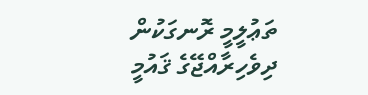ތަޢުލީމީ ރޮނގަކުން ދިވެހިރާއްޖޭގެ ޤައުމީ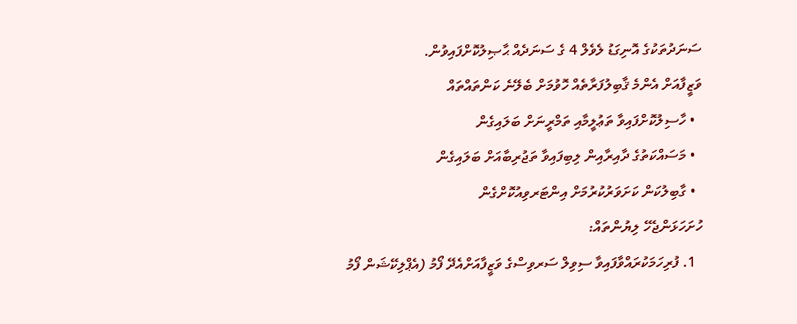ސަނަދުތަކުގެ އޮނިގަޑު ލެވެލް 4 ގެ ސަނަދެއް ޙާޞިލުކޮށްފައިވުން.
ވަޒީފާއަށް އެންމެ ޤާބިލުފަރާތެއް ހޮވުމަށް ބެލޭނެ ކަންތައްތައް
  • ހާސިލުކޮށްފައިވާ ތަޢުލީމާއި ތަމްރީނަށް ބަލައިގެން
  • މަސައްކަތުގެ ދާއިރާއިން ލިބިފައިވާ ތަޖުރިބާއަށް ބަލައިގެން
  • ގާބިލުކަން ކަށަވަރުކުރުމަށް އިންޓަރވިއުކޮށްގެން
ހުށަހަޅަންޖެހޭ ލިޔުންތައް:
  1. ފުރިހަމަކުރައްވާފައިވާ ސިވިލް ސަރވިސްގެ ވަޒީފާއަށްއެދޭ ފޯމު (އެޕްލިކޭޝަން ފޯމު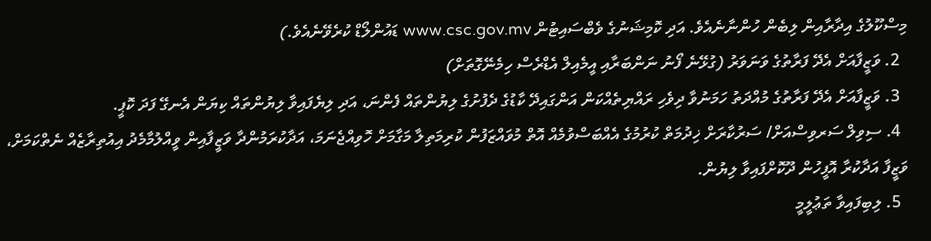މިސްކޫލުގެ އިދާރާއިން ލިބެން ހުންނާނެއެވެ. އަދި ކޮމިޝަނުގެ ވެބްސައިޓުން www.csc.gov.mv ޑައުންލޯޑް ކުރެވޭނެއެވެ.)
  2. ވަޒީފާއަށް އެދޭ ފަރާތުގެ ވަނަވަރު (ގުޅޭނެ ފޯނު ނަންބަރާއި އީމެއިލް އެޑްރެސް ހިމެނޭގޮތަށް)
  3. ވަޒީފާއަށް އެދޭ ފަރާތުގެ މުއްދަތު ހަމަނުވާ ދިވެހި ރައްޔިތެއްކަން އަންގައިދޭ ކާޑުގެ ދެފުށުގެ ލިޔުންތައް ފެންނަ، އަދި ލިޔެފައިވާ ލިޔުންތައް ކިޔަން އެނގޭ ފަދަ ކޮޕީ.
  4. ސިވިލް ސަރވިސްއަށް/ ސަރުކާރަށް ޚިދުމަތް ކުރުމުގެ އެއްބަސްވުމެއް އޮތް މުވައްޒަފުން ކުރިމަތިލާ މަގާމަށް ހޮވިއްޖެނަމަ، އަދާކުރަމުންދާ ވަޒީފާއިން ވީއްލުމާމެދު އިއުތިރާޒެއް ނެތްކަމަށް، ވަޒީފާ އަދާކުރާ އޮފީހުން ދޫކޮށްފައިވާ ލިޔުން.
  5. ލިބިފައިވާ ތަޢުލީމީ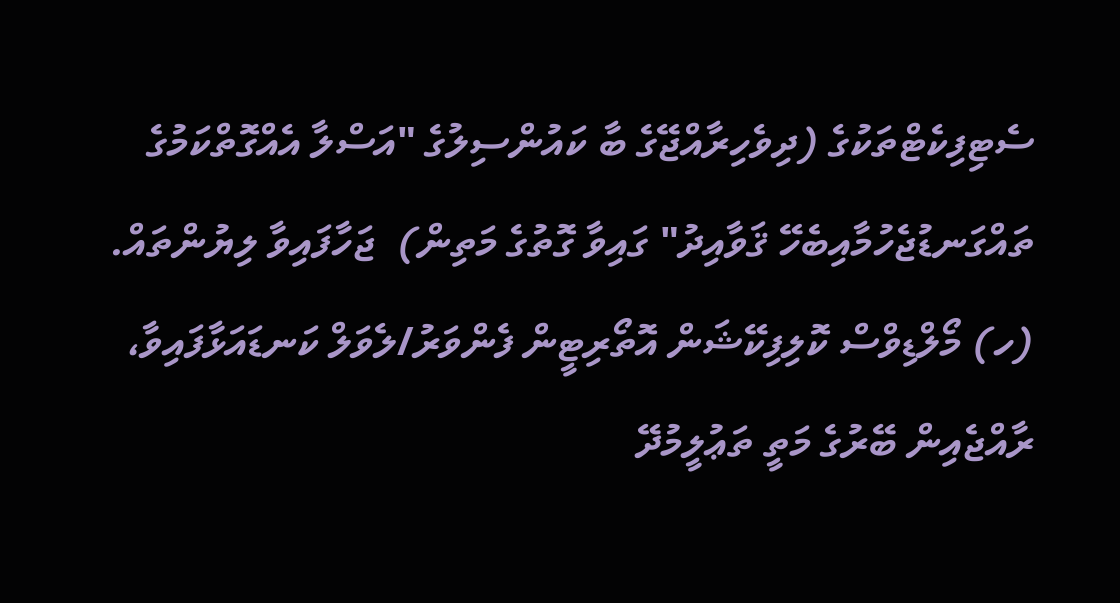ސެޓިފިކެޓްތަކުގެ (ދިވެހިރާއްޖޭގެ ބާ ކައުންސިލުގެ "އަސްލާ އެއްގޮތްކަމުގެ ތައްގަނޑުޖެހުމާއިބެހޭ ޤަވާއިދު" ގައިވާ ގޮތުގެ މަތިން)  ޖަހާފައިވާ ލިޔުންތައް.
(ހ) މޯލްޑިވްސް ކޮލިފިކޭޝަން އޮތޯރިޓީން ފެންވަރު/ލެވަލް ކަނޑައަޅާފައިވާ، ރާއްޖެއިން ބޭރުގެ މަތީ ތަޢުލީމުދޭ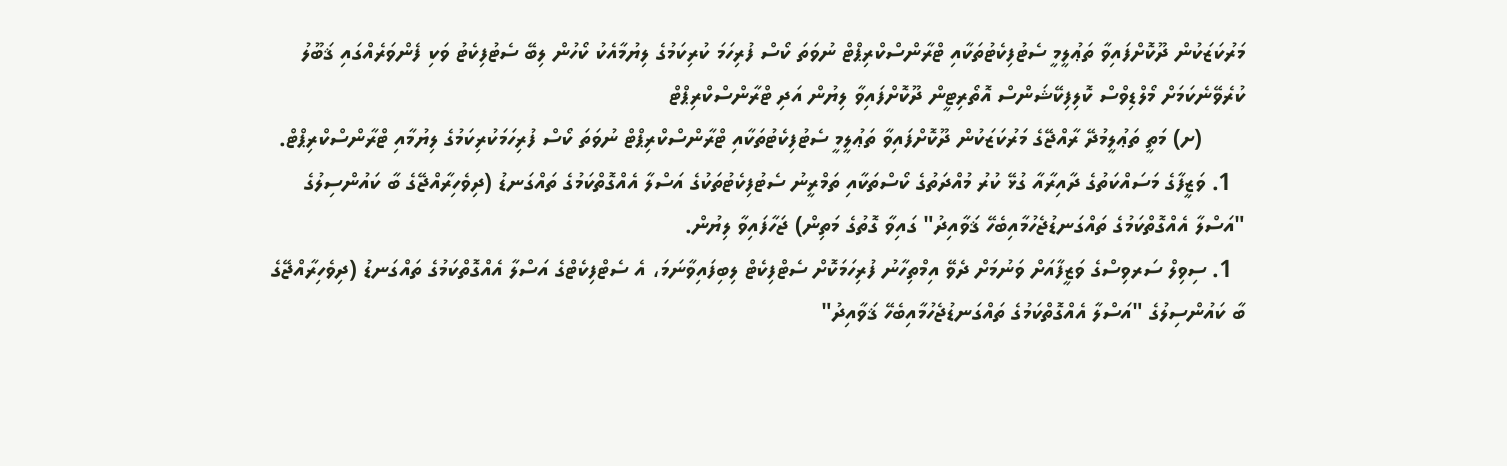މަރުކަޒަކުން ދޫކޮށްފައިވާ ތަޢުލީމީ ސެޓުފިކެޓުތަކާއި ޓްރާންސްކްރިޕްޓް ނުވަތަ ކޯސް ފުރިހަމަ ކުރިކަމުގެ ލިޔުމާއެކު ކޯހުން ލިބޭ ސެޓުފިކެޓު ވަކި ފެންވަރެއްގައި ޤަބޫލު ކުރެވޭނެކަމަށް މޯލްޑިވްސް ކޮލިފިކޭޝަންސް އޮތޯރިޓީން ދޫކޮށްފައިވާ ލިޔުން އަދި ޓްރާންސްކްރިޕްޓް
       (ށ) މަތީ ތަޢުލީމުދޭ ރާއްޖޭގެ މަރުކަޒަކުން ދޫކޮށްފައިވާ ތަޢުލީމީ ސެޓުފިކެޓުތަކާއި ޓްރާންސްކްރިޕްޓް ނުވަތަ ކޯސް ފުރިހަމަކުރިކަމުގެ ލިޔުމާއި ޓްރާންސްކްރިޕްޓް.
  1. ވަޒީފާގެ މަސައްކަތުގެ ދާއިރާއާ ގުޅޭ ކުރު މުއްދަތުގެ ކޯސްތަކާއި ތަމްރީނު ސެޓުފިކެޓުތަކުގެ އަސްލާ އެއްގޮތްކަމުގެ ތައްގަނޑު (ދިވެހިރާއްޖޭގެ ބާ ކައުންސިލުގެ "އަސްލާ އެއްގޮތްކަމުގެ ތައްގަނޑުޖެހުމާއިބެހޭ ޤަވާއިދު" ގައިވާ ގޮތުގެ މަތިން) ޖަހާފައިވާ ލިޔުން.
  1. ސިވިލް ސަރވިސްގެ ވަޒީފާއަށް ވަނުމަށް ދެވޭ އިމްތިހާނު ފުރިހަމަކޮށް ސެޓްފިކެޓް ލިބިފައިވާނަމަ، އެ ސެޓްފިކެޓްގެ އަސްލާ އެއްގޮތްކަމުގެ ތައްގަނޑު (ދިވެހިރާއްޖޭގެ ބާ ކައުންސިލުގެ "އަސްލާ އެއްގޮތްކަމުގެ ތައްގަނޑުޖެހުމާއިބެހޭ ޤަވާއިދު"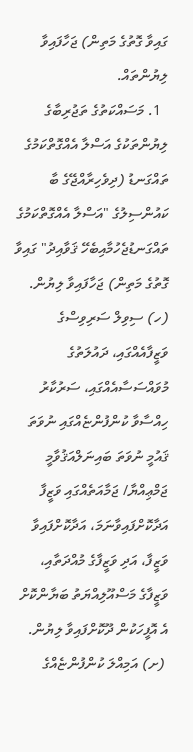ގައިވާ ގޮތުގެ މަތިން) ޖަހާފައިވާ ލިޔުންތައް.
  1. މަސައްކަތުގެ ތަޖުރިބާގެ ލިޔުންތަކުގެ އަސްލާ އެއްގޮތްކަމުގެ ތައްގަނޑު (ދިވެހިރާއްޖޭގެ ބާ ކައުންސިލުގެ "އަސްލާ އެއްގޮތްކަމުގެ ތައްގަނޑުޖެހުމާއިބެހޭ ޤަވާއިދު" ގައިވާ ގޮތުގެ މަތިން) ޖަހާފައިވާ ލިޔުން.
(ހ) ސިވިލް ސަރިވިސްގެ ވަޒީފާއެއްގައި، ދައުލަތުގެ މުވައްސަސާއެއްގައި، ސަރުކާރު ހިއްސާވާ ކުންފުންޏެއްގައި ނުވަތަ ޤައުމީ ނުވަތަ ބައިނަލްއަޤުވާމީ ޖަމްޢިއްޔާ/ ޖަމާއަތެއްގައި ވަޒީފާ އަދާކޮށްފައިވާނަމަ، އަދާކޮށްފައިވާ ވަޒީފާ، އަދި ވަޒީފާގެ މުއްދަތާއި، ވަޒީފާގެ މަސްއޫލިއްޔަތު ބަޔާންކޮށް އެ އޮފީހަކުން ދޫކޮށްފައިވާ ލިޔުން.
 (ށ) އަމިއްލަ ކުންފުންޏެއްގެ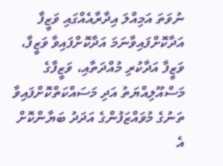ނުވަތަ އަމިއްލަ އިދާރާއެއްގައި ވަޒީފާ އަދާކޮށްފައިވާނަމަ އަދާކޮށްފައިވާ ވަޒީފާ، ވަޒީފާ އަދާކުރި މުއްދަތާއި، ވަޒީފާގެ މަސްއޫލިއްޔަތު އަދި މަސައްކަތްކޮށްފައިވާ ތަނުގެ މުވައްޒަފުންގެ އަދަދު ބަޔާންކޮށް އެ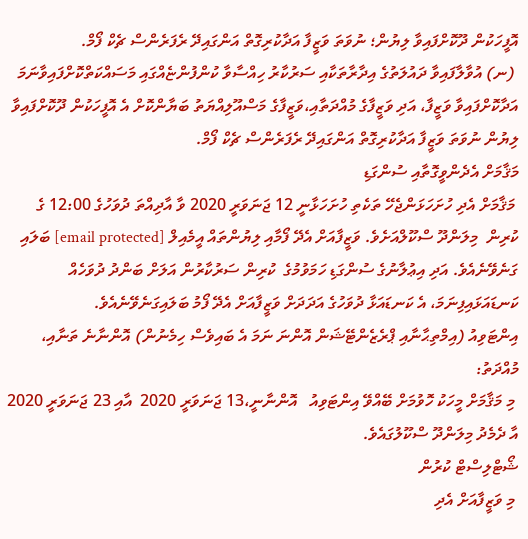އޮފީހަކުން ދޫކޮށްފައިވާ ލިޔުން؛ ނުވަތަ ވަޒީފާ އަދާކުރިގޮތް އަންގައިދޭ ރެފަރެންސް ޗެކް ފޯމް.
 (ނ) އުވާލާފައިވާ ދައުލަތުގެ އިދާރާތަކާއި ސަރުކާރު ހިއްސާވާ ކުންފުންޏެއްގައި މަސައްކަތްކޮށްފައިވާނަމަ އަދާކޮށްފައިވާ ވަޒީފާ، އަދި ވަޒީފާގެ މުއްދަތާއި،ވަޒީފާގެ މަސްއޫލިއްޔަތު ބަޔާންކޮށް އެ އޮފީހަކުން ދޫކޮށްފައިވާ ލިޔުން ނުވަތަ ވަޒީފާ އަދާކުރިގޮތް އަންގައިދޭ ރެފަރެންސް ޗެކް ފޯމް.
މަޤާމަށް އެދެންވީގޮތާއި ސުންގަޑި
 މަޤާމަށް އެދި ހުށަހަޅަންޖެހޭ ތަކެތި ހުށަހަޅާނީ 12 ޖަނަވަރީ 2020 ވާ އާދިއްތަ ދުވަހުގެ 12:00 ގެ ކުރިން  މިލަންދޫ ސްކޫލްއަށެވެ. ވަޒީފާއަށް އެދޭ ފޯމާއި ލިޔުންތައް އީމެއިލް [email protected] ބަލައި ގަނެވޭނެއެވެ. އަދި އިޢުލާނުގެ ސުންގަޑި ހަމަވުމުގެ  ކުރިން ސަރުކާރުން އަލަށް ބަންދު ދުވަހެއް ކަނޑައަޅައިފިނަމަ، އެ ކަނޑައަޅާ ދުވަހުގެ އަދަދަށް ވަޒީފާއަށް އެދޭ ފޯމު ބަލައިގަނެވޭނެއެވެ.
އިންޓަވިއު (އިމްތިޙާނާއި ޕްރެޒެންޓޭޝަން އޮންނަ ނަމަ އެ ބައިވެސް ހިމެނުން) އޮންނާނެ ތަނާއި، މުއްދަތު:
 މި މަޤާމަށް މީހަކު ހޮވުމަށް ބޭއްވޭ އިންޓަވިއު   އޮންނާނީ،13 ޖަނަވަރީ 2020  އާއި 23 ޖަނަވަރީ 2020  އާ ދެމެދު މިލަންދޫ ސްކޫލުގައެވެ.
ޝޯޓްލިސްޓް ކުރުން
 މި ވަޒީފާއަށް އެދި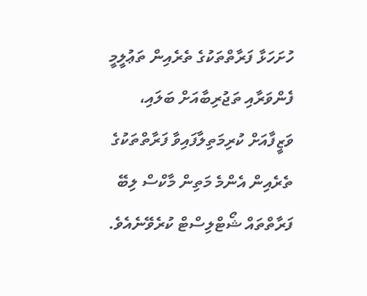ހުށަހަޅާ ފަރާތްތަކުގެ ތެރެއިން ތަޢުލީމީ ފެންވަރާއި ތަޖުރިބާއަށް ބަލައި، ވަޒީފާއަށް ކުރިމަތިލާފައިވާ ފަރާތްތަކުގެ ތެރެއިން އެންމެ މަތިން މާކްސް ލިބޭ ފަރާތްތައް ޝޯޓްލިސްޓް ކުރެވޭނެއެވެ.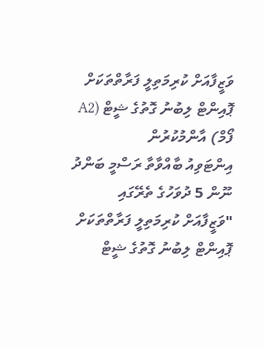ވަޒީފާއަށް ކުރިމަތިލީ ފަރާތްތަކަށް ޕޮއިންޓް ލިބުނު ގޮތުގެ ޝީޓް (A2 ފޯމް) އާންމުކުރުން
އިންޓަވިއު ބާއްވާތާ ރަސްމީ ބަންދު ނޫން 5 ދުވަހުގެ ތެރޭގައި "ވަޒީފާއަށް ކުރިމަތިލީ ފަރާތްތަކަށް ޕޮއިންޓް ލިބުނު ގޮތުގެ ޝީޓް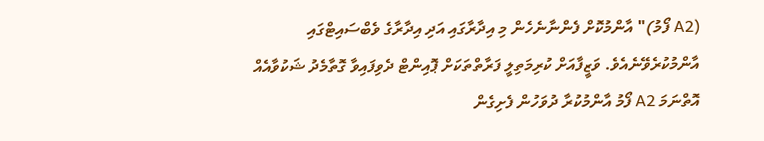(A2 ފޯމު)" އާންމުކޮށް ފެންނާނެހެން މި އިދާރާގައި އަދި އިދާރާގެ ވެބްސައިޓްގައި އާންމުކުރެވޭނެއެވެ. ވަޒީފާއަށް ކުރިމަތިލީ ފަރާތްތަކަށް ޕޮއިންޓް ދެވިފައިވާ ގޮތާމެދު ޝަކުވާއެއް އޮތްނަމަ A2 ފޯމު އާންމުކުރާ ދުވަހުން ފެށިގެން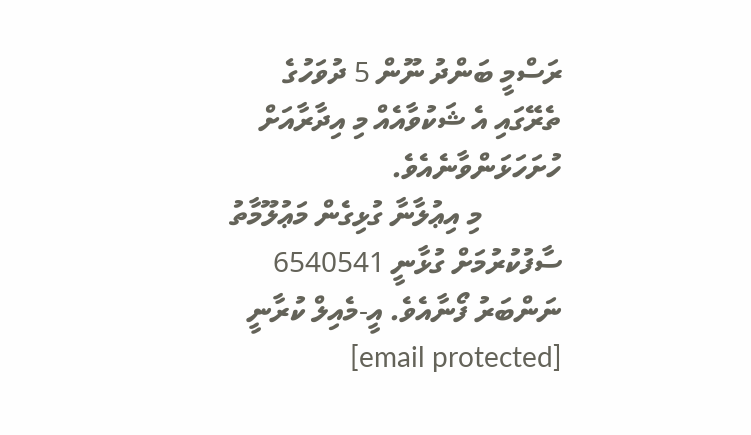ރަސްމީ ބަންދު ނޫން 5 ދުވަހުގެ ތެރޭގައި އެ ޝަކުވާއެއް މި އިދާރާއަށް ހުށަހަޅަންވާނެއެވެ.
           މި އިޢުލާނާ ގުޅިގެން މަޢުލޫމާތު ސާފުކުރުމަށް ގުޅާނީ 6540541 ނަންބަރު ފޯނާއެވެ. އީ-މެއިލް ކުރާނީ [email protected]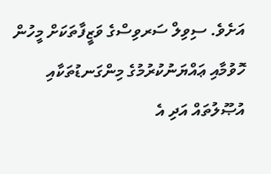އަށެވެ. ސިވިލް ސަރވިސްގެ ވަޒީފާތަކަށް މީހުން ހޮވުމާއި ޢައްޔަނުކުރުމުގެ މިންގަނޑުތަކާއި އުޞޫލުތައް އަދި އެ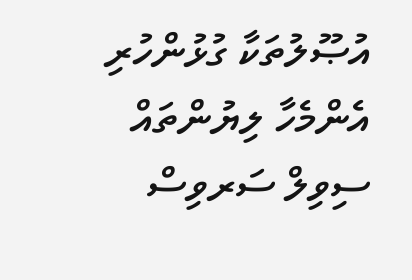އުޞޫލުތަކާ ގުޅުންހުރި އެންމެހާ ލިޔުންތައް ސިވިލް ސަރވިސް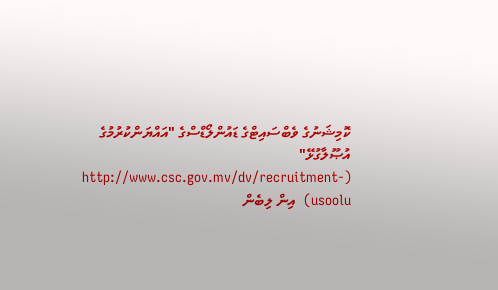ކޮމިޝަނުގެ ވެބްސައިޓްގެ ޑައުންލޯޑްސްގެ "އައްޔަންކުރުމުގެ އުޞޫލާގުޅޭ" (http://www.csc.gov.mv/dv/recruitment-usoolu)  އިން ލިބެން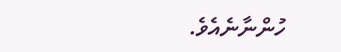ހުންނާނެއެވެ.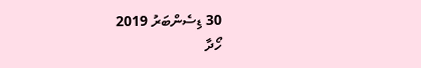30 ޑިސެންބަރު 2019
ހޯދާ